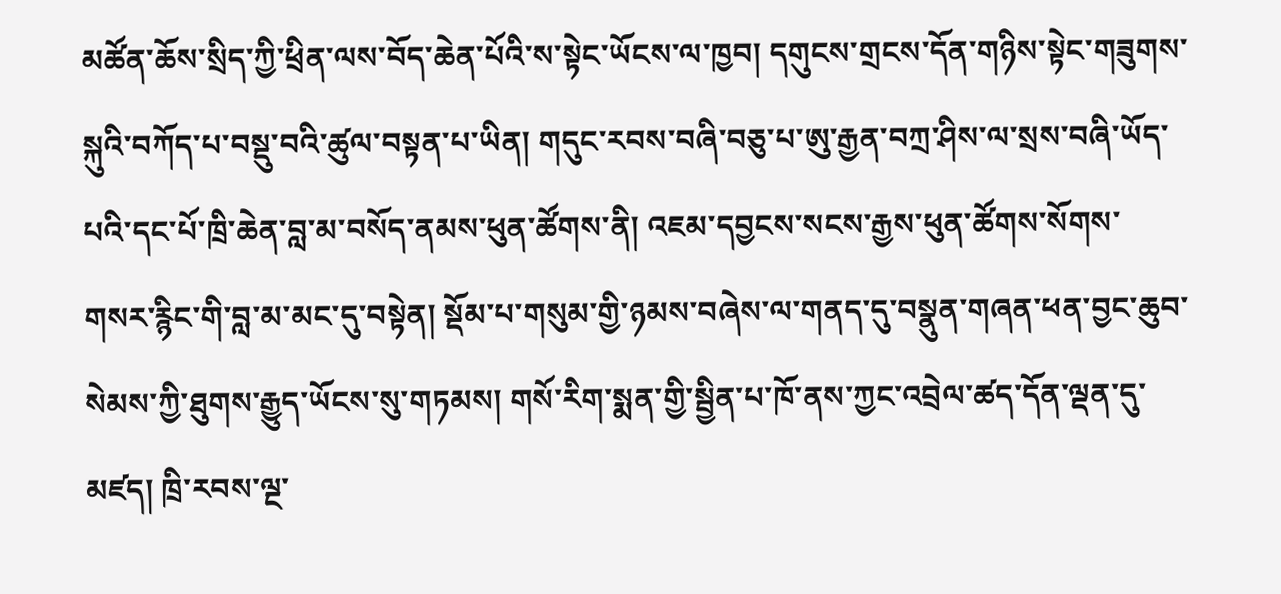མཚོན་ཆོས་སྲིད་ཀྱི་ཕྲིན་ལས་བོད་ཆེན་པོའི་ས་སྟེང་ཡོངས་ལ་ཁྱབ། དགུངས་གྲངས་དོན་གཉིས་སྟེང་གཟུགས་སྐུའི་བཀོད་པ་བསྡུ་བའི་ཚུལ་བསྟན་པ་ཡིན། གདུང་རབས་བཞི་བཅུ་པ་ཨུ་རྒྱན་བཀྲ་ཤིས་ལ་སྲས་བཞི་ཡོད་པའི་དང་པོ་ཁྲི་ཆེན་བླ་མ་བསོད་ནམས་ཕུན་ཚོགས་ནི། འཇམ་དབྱངས་སངས་རྒྱས་ཕུན་ཚོགས་སོགས་གསར་རྙིང་གི་བླ་མ་མང་དུ་བསྟེན། སྡོམ་པ་གསུམ་གྱི་ཉམས་བཞེས་ལ་གནད་དུ་བསྣུན་གཞན་ཕན་བྱང་ཆུབ་སེམས་ཀྱི་ཐུགས་རྒྱུད་ཡོངས་སུ་གཏམས། གསོ་རིག་སྨན་གྱི་སྦྱིན་པ་ཁོ་ནས་ཀྱང་འབྲེལ་ཚད་དོན་ལྡན་དུ་མཛད། ཁྲི་རབས་ལྔ་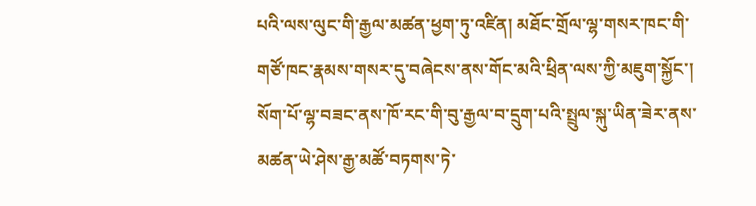པའི་ལས་ལུང་གི་རྒྱལ་མཚན་ཕྱག་ཏུ་འཛིན། མཐོང་གྲོལ་ལྷ་གསར་ཁང་གི་གཙོ་ཁང་རྣམས་གསར་དུ་བཞེངས་ནས་གོང་མའི་ཕྲིན་ལས་ཀྱི་མཇུག་སྐྱོང་། སོག་པོ་ལྷ་བཟང་ནས་ཁོ་རང་གི་བུ་རྒྱལ་བ་དྲུག་པའི་སྤྲུལ་སྐུ་ཡིན་ཟེར་ནས་མཚན་ཡེ་ཤེས་རྒྱ་མཚོ་བཏགས་ཏེ་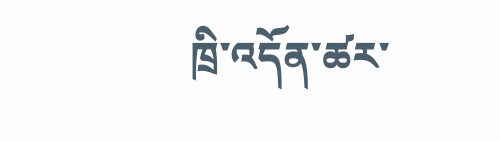ཁྲི་འདོན་ཚར་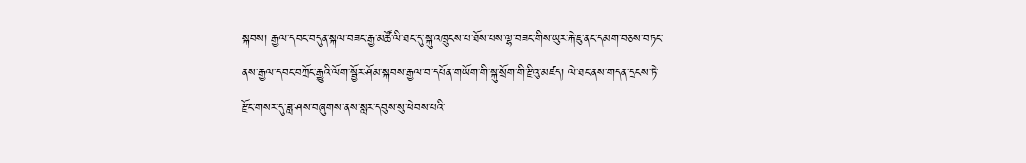སྐབས། རྒྱལ་དབང་བདུན་སྐལ་བཟང་རྒྱ་མཚོ་ལི་ཐང་དུ་སྐུ་འཁྲུངས་པ་ཐོས་པས་ལྷ་བཟང་གིས་ཡུར་རྐེ་ཇུ་ནང་དམག་བཅས་བཏང་ནས་རྒྱལ་དབང་བཀྲོང་རྒྱུའི་ལོག་སྦྱོར་ཤོམ་སྐབས་རྒྱལ་བ་དཔོན་གཡོག་གི་སྐུ་སྲོག་གི་རྫིའུ་མཛད། ལེ་ཐང་ནས་གདན་དྲངས་ཏེ་རྫོང་གསར་དུ་ཟླ་ཤས་བཞུགས་ནས་སླར་དབུས་སུ་ཕེབས་པའི་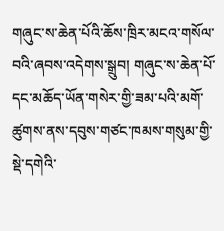གཞུང་ས་ཆེན་པོའི་ཆོས་ཁྲིར་མངའ་གསོལ་བའི་ཞབས་འདེགས་སྒྲུབ། གཞུང་ས་ཆེན་པོ་དང་མཆོད་ཡོན་གསེར་གྱི་ཟམ་པའི་མགོ་ཚུགས་ནས་དབུས་གཙང་ཁམས་གསུམ་གྱི་སྡེ་དགེའི་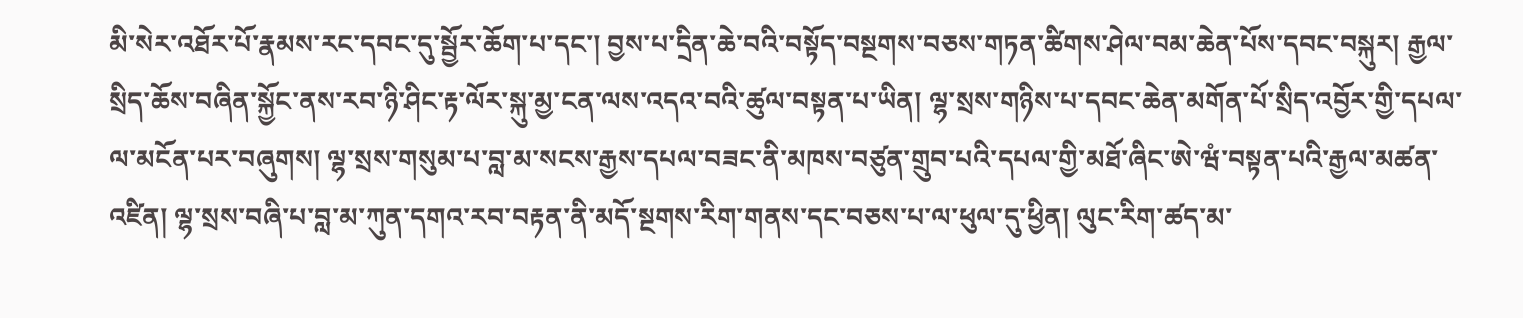མི་སེར་འཐོར་པོ་རྣམས་རང་དབང་དུ་སྦྱོར་ཆོག་པ་དང་། བྱས་པ་དྲིན་ཆེ་བའི་བསྟོད་བསྔགས་བཅས་གཏན་ཚིགས་ཤེལ་བམ་ཆེན་པོས་དབང་བསྐུར། རྒྱལ་སྲིད་ཆོས་བཞིན་སྐྱོང་ནས་རབ་ཉི་ཤིང་རྟ་ལོར་སྐུ་མྱ་ངན་ལས་འདའ་བའི་ཚུལ་བསྟན་པ་ཡིན། ལྷ་སྲས་གཉིས་པ་དབང་ཆེན་མགོན་པོ་སྲིད་འབྱོར་གྱི་དཔལ་ལ་མངོན་པར་བཞུགས། ལྷ་སྲས་གསུམ་པ་བླ་མ་སངས་རྒྱས་དཔལ་བཟང་ནི་མཁས་བཙུན་གྲུབ་པའི་དཔལ་གྱི་མཐོ་ཞིང་ཨེ་ཝཾ་བསྟན་པའི་རྒྱལ་མཚན་འཛིན། ལྷ་སྲས་བཞི་པ་བླ་མ་ཀུན་དགའ་རབ་བརྟན་ནི་མདོ་སྔགས་རིག་གནས་དང་བཅས་པ་ལ་ཕུལ་དུ་ཕྱིན། ལུང་རིག་ཚད་མ་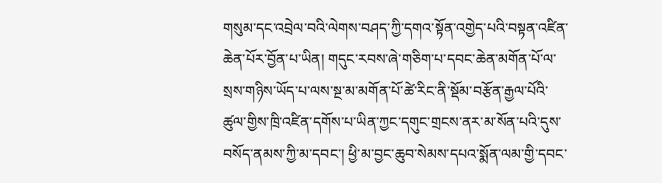གསུམ་དང་འབྲེལ་བའི་ལེགས་བཤད་ཀྱི་དགའ་སྟོན་འགྱེད་པའི་བསྟན་འཛིན་ཆེན་པོར་བྱོན་པ་ཡིན། གདུང་རབས་ཞེ་གཅིག་པ་དབང་ཆེན་མགོན་པོ་ལ་སྲས་གཉིས་ཡོད་པ་ལས་སྔ་མ་མགོན་པོ་ཚེ་རིང་ནི་སྡོམ་བརྩོན་རྒྱལ་པོའི་ཚུལ་གྱིས་ཁྲི་འཛིན་དགོས་པ་ཡིན་ཀྱང་དགུང་གྲངས་ནར་མ་སོན་པའི་དུས་བསོད་ནམས་ཀྱི་མ་དབང་། ཕྱི་མ་བྱང་ཆུབ་སེམས་དཔའ་སྨོན་ལམ་གྱི་དབང་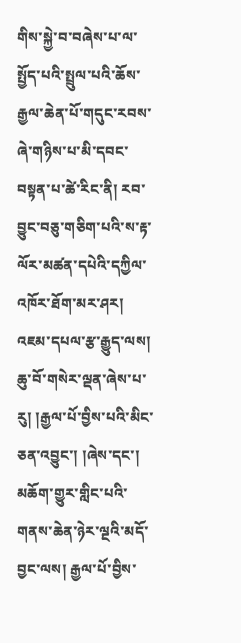གིས་སྐྱེ་བ་བཞེས་པ་ལ་སྤྱོད་པའི་སྤྲུལ་པའི་ཆོས་རྒྱལ་ཆེན་པོ་གདུང་རབས་ཞེ་གཉིས་པ་མི་དབང་བསྟན་པ་ཚེ་རིང་ནི། རབ་བྱུང་བཅུ་གཅིག་པའི་ས་རྟ་ལོར་མཚན་དཔེའི་དཀྱིལ་འཁོར་ཐོག་མར་ཤར། འཇམ་དཔལ་རྩ་རྒྱུད་ལས། ཆུ་བོ་གསེར་ལྡན་ཞེས་པ་རུ། །རྒྱལ་པོ་བྱིས་པའི་མིང་ཅན་འབྱུང་། །ཞེས་དང་། མཆོག་གྱུར་གླིང་པའི་གནས་ཆེན་ཉེར་ལྔའི་མདོ་བྱང་ལས། རྒྱལ་པོ་བྱིས་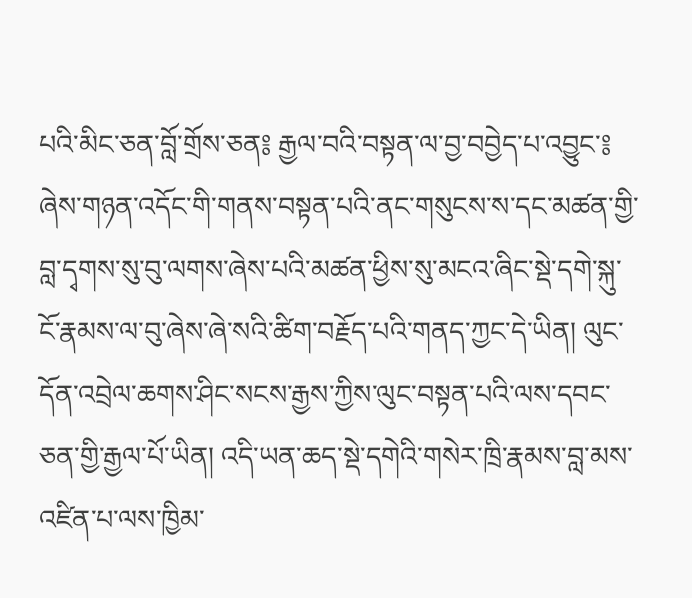པའི་མིང་ཅན་བློ་གྲོས་ཅན༔ རྒྱལ་བའི་བསྟན་ལ་བྱ་བབྱེད་པ་འབྱུང་༔ ཞེས་གཉན་འདོང་གི་གནས་བསྟན་པའི་ནང་གསུངས་ས་དང་མཚན་གྱི་བླ་དྭགས་སུ་བུ་ལགས་ཞེས་པའི་མཚན་ཕྱིས་སུ་མངའ་ཞིང་སྡེ་དགེ་སྐུ་ངོ་རྣམས་ལ་བུ་ཞེས་ཞེ་སའི་ཚིག་བརྗོད་པའི་གནད་ཀྱང་དེ་ཡིན། ལུང་དོན་འབྲེལ་ཆགས་ཤིང་སངས་རྒྱས་ཀྱིས་ལུང་བསྟན་པའི་ལས་དབང་ཅན་གྱི་རྒྱལ་པོ་ཡིན། འདི་ཡན་ཆད་སྡེ་དགེའི་གསེར་ཁྲི་རྣམས་བླ་མས་འཛིན་པ་ལས་ཁྱིམ་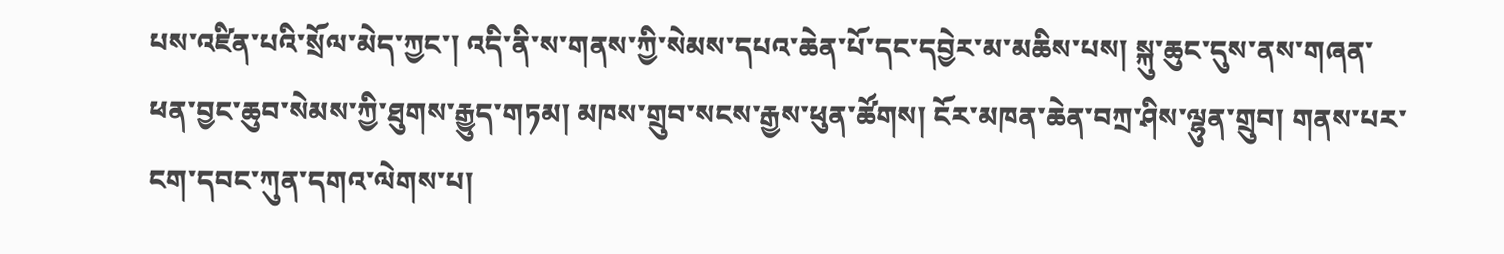པས་འཛིན་པའི་སྲོལ་མེད་ཀྱང་། འདི་ནི་ས་གནས་ཀྱི་སེམས་དཔའ་ཆེན་པོ་དང་དབྱེར་མ་མཆིས་པས། སྐུ་ཆུང་དུས་ནས་གཞན་ཕན་བྱང་ཆུབ་སེམས་ཀྱི་ཐུགས་རྒྱུད་གཏམ། མཁས་གྲུབ་སངས་རྒྱས་ཕུན་ཚོགས། ངོར་མཁན་ཆེན་བཀྲ་ཤིས་ལྷུན་གྲུབ། གནས་པར་ངག་དབང་ཀུན་དགའ་ལེགས་པ།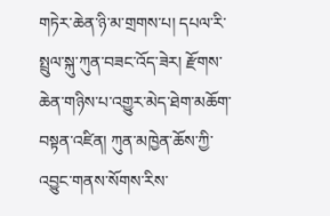གཏེར་ཆེན་ཉི་མ་གྲགས་པ། དཔལ་རི་སྤྲུལ་སྐུ་ཀུན་བཟང་འོད་ཟེར། རྫོགས་ཆེན་གཉིས་པ་འགྱུར་མེད་ཐེག་མཆོག་བསྟན་འཛིན། ཀུན་མཁྱེན་ཆོས་ཀྱི་འབྱུང་གནས་སོགས་རིས་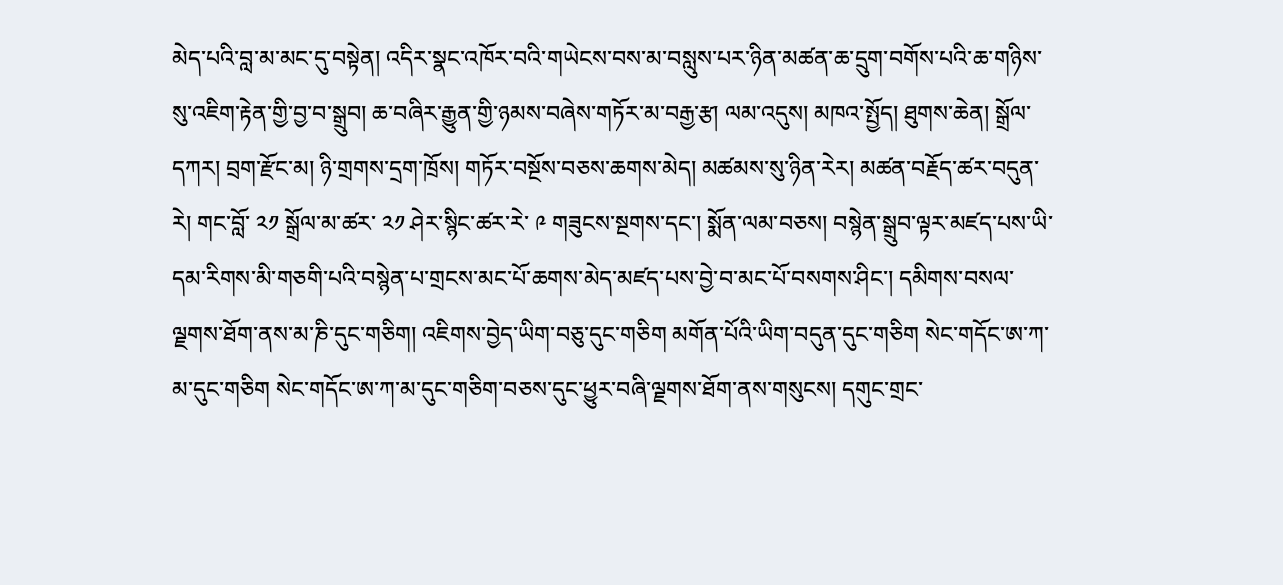མེད་པའི་བླ་མ་མང་དུ་བསྟེན། འདིར་སྣང་འཁོར་བའི་གཡེངས་བས་མ་བསླུས་པར་ཉིན་མཚན་ཆ་དྲུག་བགོས་པའི་ཆ་གཉིས་སུ་འཇིག་རྟེན་གྱི་བྱ་བ་སྒྲུབ། ཆ་བཞིར་རྒྱུན་གྱི་ཉམས་བཞེས་གཏོར་མ་བརྒྱ་རྩ། ལམ་འདུས། མཁའ་སྤྱོད། ཐུགས་ཆེན། སྒྲོལ་དཀར། བྲག་རྫོང་མ། ཉི་གྲགས་དྲག་ཁྲོས། གཏོར་བསྔོས་བཅས་ཆགས་མེད། མཚམས་སུ་ཉིན་རེར། མཚན་བརྗོད་ཚར་བདུན་རེ། གང་བློ་ ༢༡ སྒྲོལ་མ་ཚར་ ༢༡ ཤེར་སྙིང་ཚར་རེ་ ༩ གཟུངས་སྔགས་དང་། སྨོན་ལམ་བཅས། བསྙེན་སྒྲུབ་ལྟར་མཛད་པས་ཡི་དམ་རིགས་མི་གཅགི་པའི་བསྙེན་པ་གྲངས་མང་པོ་ཆགས་མེད་མཛད་པས་བྱེ་བ་མང་པོ་བསགས་ཤིང་། དམིགས་བསལ་ལྗགས་ཐོག་ནས་མ་ཎི་དུང་གཅིག། འཇིགས་བྱེད་ཡིག་བཅུ་དུང་གཅིག མགོན་པོའི་ཡིག་བདུན་དུང་གཅིག སེང་གདོང་ཨ་ཀ་མ་དུང་གཅིག སེང་གདོང་ཨ་ཀ་མ་དུང་གཅིག་བཅས་དུང་ཕྱུར་བཞི་ལྗགས་ཐོག་ནས་གསུངས། དགུང་གྲང་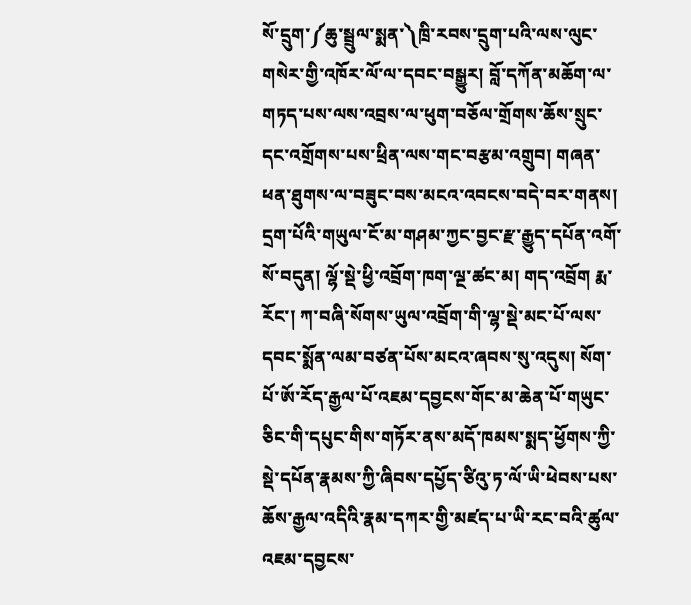སོ་དྲུག་༼ཆུ་སྦྲུལ་སྨན་༽ཁྲི་རབས་དྲུག་པའི་ལས་ལུང་གསེར་གྱི་འཁོར་ལོ་ལ་དབང་བསྒྱུར། བློ་དཀོན་མཆོག་ལ་གཏད་པས་ལས་འབྲས་ལ་ཕུག་བཅོལ་གྲོགས་ཆོས་སྲུང་དང་འགྲོགས་པས་ཕྲིན་ལས་གང་བརྩམ་འགྲུབ། གཞན་ཕན་ཐུགས་ལ་བཟུང་བས་མངའ་འབངས་བདེ་བར་གནས། དྲག་པོའི་གཡུལ་ངོ་མ་གཤམ་ཀྱང་བྱང་རྫ་རྒྱུད་དཔོན་འགོ་སོ་བདུན། ལྷོ་སྡེ་ཕྱི་འབྲོག་ཁག་ལྔ་ཚང་མ། གད་འབྲོག རྨ་རོང་། ཀ་བཞི་སོགས་ཡུལ་འབྲོག་གི་ལྷ་སྡེ་མང་པོ་ལས་དབང་སྨོན་ལམ་བཙན་པོས་མངའ་ཞབས་སུ་འདུས། སོག་པོ་ཨོ་རོད་རྒྱལ་པོ་འཇམ་དབྱངས་གོང་མ་ཆེན་པོ་གཡུང་ཅིང་གི་དཔུང་གིས་གཏོར་ནས་མདོ་ཁམས་སྨད་ཕྱོགས་ཀྱི་སྡེ་དཔོན་རྣམས་ཀྱི་ཞིབས་དཔྱོད་ཙིའུ་ཏ་ལོ་ཡི་ཕེབས་པས་ཆོས་རྒྱལ་འདིའི་རྣམ་དཀར་གྱི་མཛད་པ་ཡི་རང་བའི་ཚུལ་འཇམ་དབྱངས་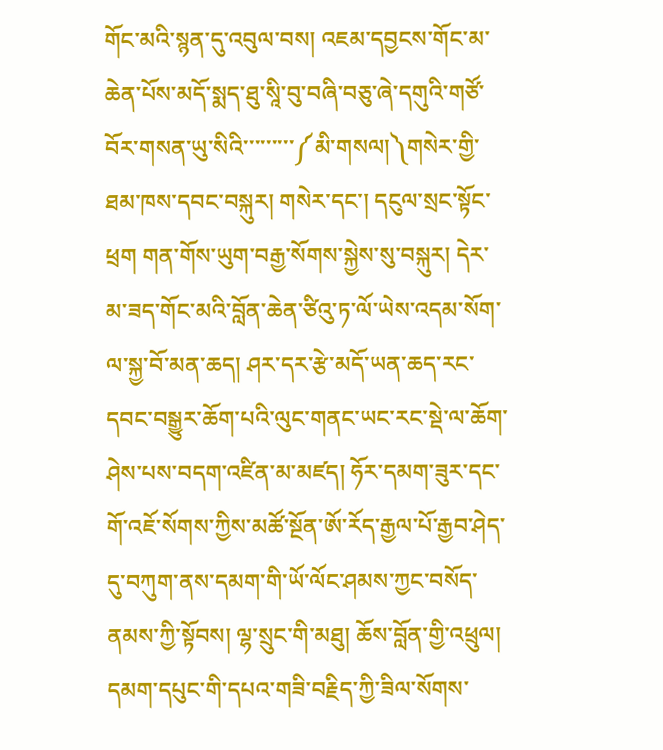གོང་མའི་སྙན་དུ་འབུལ་བས། འཇམ་དབྱངས་གོང་མ་ཆེན་པོས་མདོ་སྨད་ཐུ་སཱི་བུ་བཞི་བཅུ་ཞེ་དགུའི་གཙོ་བོར་གསན་ཡུ་སིའི་་་་་་་་་༼མི་གསལ།༽གསེར་གྱི་ཐམ་ཁས་དབང་བསྐུར། གསེར་དང་། དངུལ་སྲང་སྟོང་ཕྲག གན་གོས་ཡུག་བརྒྱ་སོགས་སྐྱེས་སུ་བསྐུར། དེར་མ་ཟད་གོང་མའི་བློན་ཆེན་ཙིའུ་ཏ་ལོ་ཡེས་འདམ་སོག་ལ་སྐྱ་བོ་མན་ཆད། ཤར་དར་རྩེ་མདོ་ཡན་ཆད་རང་དབང་བསྒྱུར་ཆོག་པའི་ལུང་གནང་ཡང་རང་སྡེ་ལ་ཆོག་ཤེས་པས་བདག་འཛིན་མ་མཛད། ཧོར་དམག་ཟུར་དང་གོ་འཇོ་སོགས་ཀྱིས་མཚོ་སྔོན་ཨོ་རོད་རྒྱལ་པོ་རྒྱབ་ཤེད་དུ་བཀུག་ནས་དམག་གི་ཡོ་ལོང་ཤམས་ཀྱང་བསོད་ནམས་ཀྱི་སྟོབས། ལྷ་སྲུང་གི་མཐུ། ཆོས་བློན་གྱི་འཕྲུལ། དམག་དཔུང་གི་དཔའ་གཟི་བརྗིད་ཀྱི་ཟིལ་སོགས་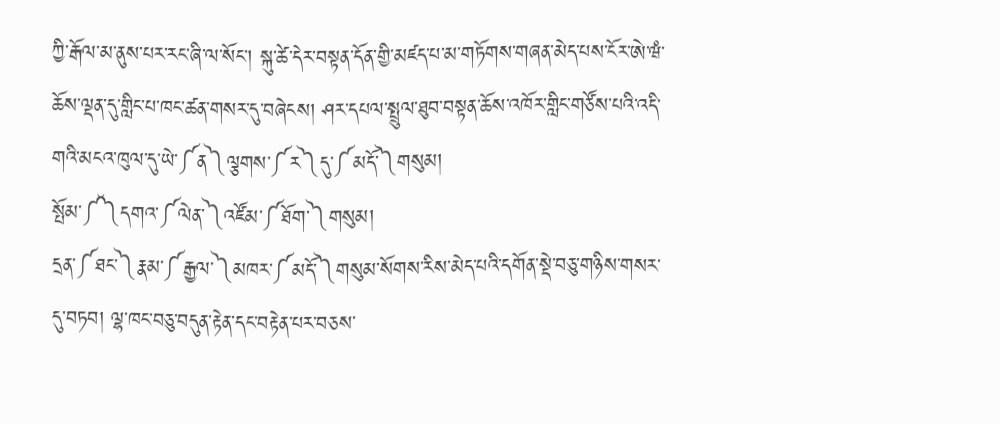ཀྱི་རྒོལ་མ་ནུས་པར་རང་ཞི་ལ་སོང་། སྐུ་ཚེ་དེར་བསྟན་དོན་གྱི་མཛད་པ་མ་གཏོགས་གཞན་མེད་པས་ངོར་ཨེ་ཝཾ་ཆོས་ལྡན་དུ་གླིང་པ་ཁང་ཚན་གསར་དུ་བཞེངས། ཤར་དཔལ་སྤྲུལ་ཐུབ་བསྟན་ཆོས་འཁོར་གླིང་གཙོས་པའི་འདི་གའི་མངའ་ཁུལ་དུ་ཡེ་༼ན༽ལྕགས་༼ར༽དུ་༼མདོ་༽གསུམ། སྤོམ་༼༽དགའ་༼ལེན་༽འཛོམ་༼ཐོག་༽གསུམ། དྲན་༼ཐང་༽རྣམ་༼རྒྱལ་༽མཁར་༼མདོ་༽གསུམ་སོགས་རིས་མེད་པའི་དགོན་སྡེ་བཅུ་གཉིས་གསར་དུ་བཏབ། ལྷ་ཁང་བཅུ་བདུན་རྟེན་དང་བརྟེན་པར་བཅས་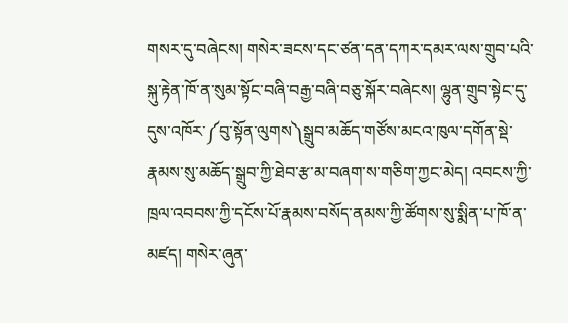གསར་དུ་བཞེངས། གསེར་ཟངས་དང་ཙན་དན་དཀར་དམར་ལས་གྲུབ་པའི་སྐུ་རྟེན་ཁོ་ན་སུམ་སྟོང་བཞི་བརྒྱ་བཞི་བཅུ་སྐོར་བཞེངས། ལྷུན་གྲུབ་སྟེང་དུ་དུས་འཁོར་༼བུ་སྟོན་ལུགས༽སྒྲུབ་མཆོད་གཙོས་མངའ་ཁུལ་དགོན་སྡེ་རྣམས་སུ་མཆོད་སྒྲུབ་ཀྱི་ཐེབ་རྩ་མ་བཞག་ས་གཅིག་ཀྱང་མེད། འབངས་ཀྱི་ཁྲལ་འབབས་ཀྱི་དངོས་པོ་རྣམས་བསོད་ནམས་ཀྱི་ཚོགས་སུ་སྨིན་པ་ཁོ་ན་མཛད། གསེར་ཞུན་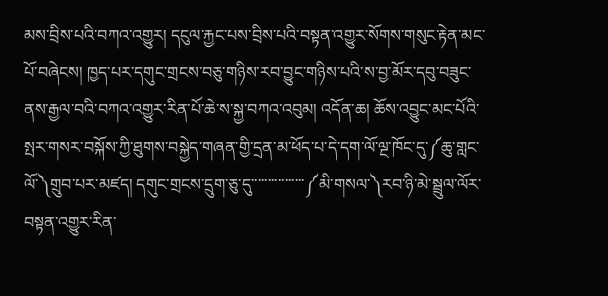མས་བྲིས་པའི་བཀའ་འགྱུར། དངུལ་རྐྱང་པས་བྲིས་པའི་བསྟན་འགྱུར་སོགས་གསུང་རྟེན་མང་པོ་བཞེངས། ཁྱད་པར་དགུང་གྲངས་བཅུ་གཉིས་རབ་བྱུང་གཉིས་པའི་ས་བྱ་མོར་དབུ་བཟུང་ནས་རྒྱལ་བའི་བཀའ་འགྱུར་རིན་པོ་ཆེ་ས་སྐྱ་བཀའ་འབུམ། འདོན་ཆ། ཆོས་འབྱུང་མང་པོའི་སྤར་གསར་བསྐོས་ཀྱི་ཐུགས་བསྐྱེད་གཞན་གྱི་དྲན་མ་ཕོད་པ་དེ་དག་ལོ་ལྔ་ཁོང་དུ་༼ཆུ་གླང་ལོ་༽གྲུབ་པར་མཛད། དགུང་གྲངས་དྲུག་ཅུ་དུ་་་་་་་་་་་་་་་་༼མི་གསལ་༽རབ་ཉི་མེ་སྦྲུལ་ལོར་བསྟན་འགྱུར་རིན་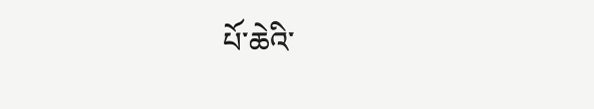པོ་ཆེའི་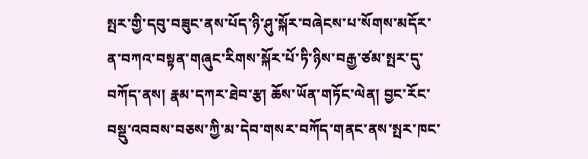སྤར་གྱི་དབུ་བཟུང་ནས་པོད་ཉི་ཤུ་སྐོར་བཞེངས་པ་སོགས་མདོར་ན་བཀའ་བསྟན་གཞུང་རིགས་སྐོར་པོ་ཏི་ཉིས་བརྒྱ་ཙམ་སྤར་དུ་བཀོད་ནས། རྣམ་དཀར་ཐེབ་རྩ། ཆོས་ཡོན་གཏོང་ལེན། བྱང་རོང་བསྡུ་འབབས་བཅས་ཀྱི་མ་དེབ་གསར་བཀོད་གནང་ནས་སྤར་ཁང་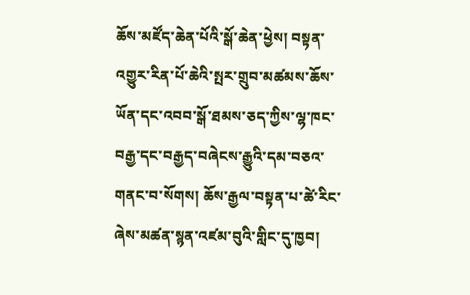ཆོས་མཛོད་ཆེན་པོའི་སྒོ་ཆེན་ཕྱེས། བསྟན་འགྱུར་རིན་པོ་ཆེའི་སྤར་གྲུབ་མཚམས་ཆོས་ཡོན་དང་འབབ་སྒོ་ཐམས་ཅད་ཀྱིས་ལྷ་ཁང་བརྒྱ་དང་བརྒྱད་བཞེངས་རྒྱུའི་དམ་བཅའ་གནང་བ་སོགས། ཆོས་རྒྱལ་བསྟན་པ་ཚེ་རིང་ཞེས་མཚན་སྙན་འཛམ་བུའི་གླིང་དུ་ཁྱབ།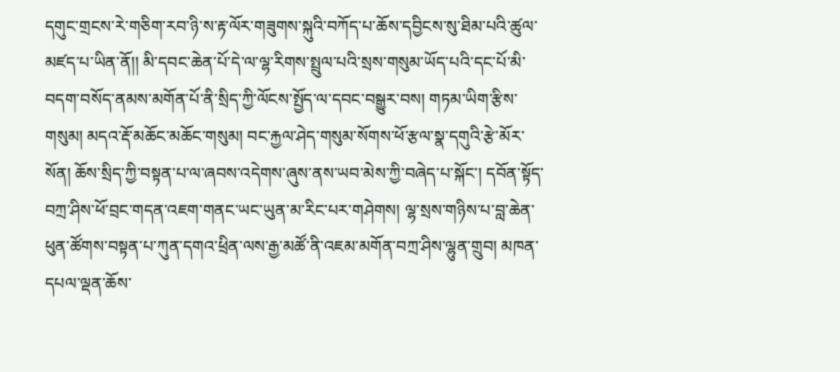དགུང་གྲངས་རེ་གཅིག་རབ་ཉི་ས་རྟ་ལོར་གཟུགས་སྐུའི་བཀོད་པ་ཆོས་དབྱིངས་སུ་ཐིམ་པའི་ཚུལ་མཛད་པ་ཡིན་ནོ།། མི་དབང་ཆེན་པོ་དེ་ལ་ལྷ་རིགས་སྤྲུལ་པའི་སྲས་གསུམ་ཡོད་པའི་དང་པོ་མི་བདག་བསོད་ནམས་མགོན་པོ་ནི་སྲིད་ཀྱི་ལོངས་སྤྱོད་ལ་དབང་བསྒྱུར་བས། གཏམ་ཡིག་རྩིས་གསུམ། མདའ་རྡོ་མཆོང་མཆོང་གསུམ། བང་རྐྱལ་ཤེད་གསུམ་སོགས་ཕོ་རྩལ་སྣ་དགུའི་རྩེ་མོར་སོན། ཆོས་སྲིད་ཀྱི་བསྟན་པ་ལ་ཞབས་འདེགས་ཞུས་ནས་ཡབ་མེས་ཀྱི་བཞེད་པ་སྐོང་། དབོན་སྟོད་བཀྲ་ཤིས་ཕོ་བྲང་གདན་འཇག་གནང་ཡང་ཡུན་མ་རིང་པར་གཤེགས། ལྷ་སྲས་གཉིས་པ་བླ་ཆེན་ཕུན་ཚོགས་བསྟན་པ་ཀུན་དགའ་ཕྲིན་ལས་རྒྱ་མཚོ་ནི་འཇམ་མགོན་བཀྲ་ཤིས་ལྷུན་གྲུབ། མཁན་དཔལ་ལྡན་ཆོས་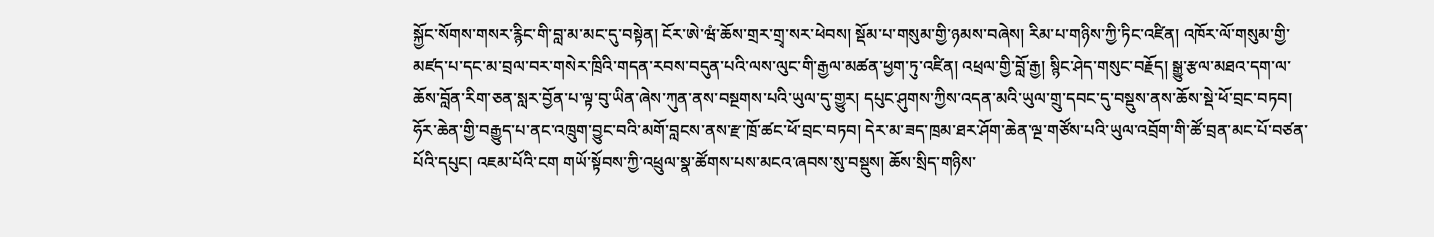སྐྱོང་སོགས་གསར་རྙིང་གི་བླ་མ་མང་དུ་བསྟེན། ངོར་ཨེ་ཝཾ་ཆོས་གྲར་གྲྭ་སར་ཕེབས། སྡོམ་པ་གསུམ་གྱི་ཉམས་བཞེས། རིམ་པ་གཉིས་ཀྱི་ཏིང་འཛིན། འཁོར་ལོ་གསུམ་གྱི་མཛད་པ་དང་མ་བྲལ་བར་གསེར་ཁྲིའི་གདན་རབས་བདུན་པའི་ལས་ལུང་གི་རྒྱལ་མཚན་ཕྱག་ཏུ་འཛིན། འཕྲལ་གྱི་བློ་རྒྱ། སྙིང་ཤེད་གསུང་བརྗོད། སྒྱུ་རྩལ་མཐའ་དག་ལ་ཆོས་བློན་རིག་ཅན་སླར་བྱོན་པ་ལྟ་བུ་ཡིན་ཞེས་ཀུན་ནས་བསྔགས་པའི་ཡུལ་དུ་གྱུར། དཔུང་ཤུགས་ཀྱིས་འདན་མའི་ཡུལ་གྲུ་དབང་དུ་བསྡུས་ནས་ཆོས་སྡེ་ཕོ་བྲང་བཏབ། ཧོར་ཆེན་གྱི་བརྒྱུད་པ་ནང་འཁྲུག་བྱུང་བའི་མགོ་བླངས་ནས་རྫ་ཁྲོ་ཚང་ཕོ་བྲང་བཏབ། དེར་མ་ཟད་ཁྲམ་ཐར་ཤོག་ཆེན་ལྔ་གཙོས་པའི་ཡུལ་འབྲོག་གི་ཚོ་བྲན་མང་པོ་བཙན་པོའི་དཔུང། འཇམ་པོའི་ངག གཡོ་སྟོབས་ཀྱི་འཕྲུལ་སྣ་ཚོགས་པས་མངའ་ཞབས་སུ་བསྡུས། ཆོས་སྲིད་གཉིས་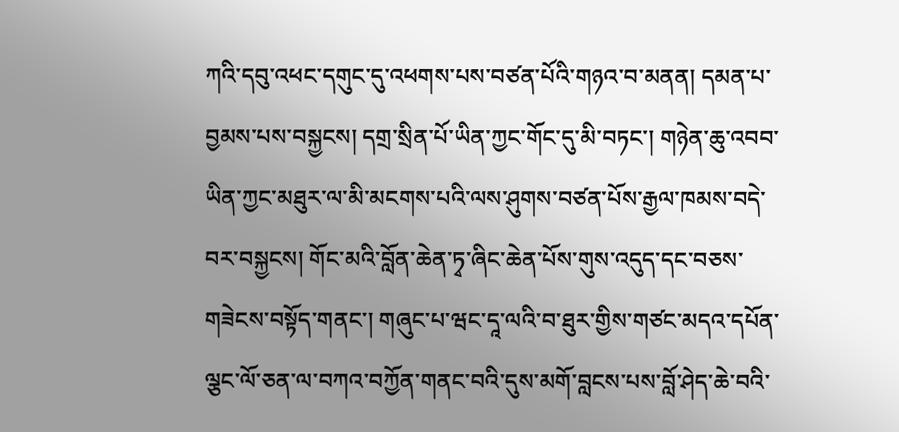ཀའི་དབུ་འཕང་དགུང་དུ་འཕགས་པས་བཙན་པོའི་གཉའ་བ་མནན། དམན་པ་བྱམས་པས་བསྐྱངས། དགྲ་སྲིན་པོ་ཡིན་ཀྱང་གོང་དུ་མི་བཏང་། གཉེན་ཆུ་འབབ་ཡིན་ཀྱང་མཐུར་ལ་མི་མངགས་པའི་ལས་ཤུགས་བཙན་པོས་རྒྱལ་ཁམས་བདེ་བར་བསྐྱངས། གོང་མའི་བློན་ཆེན་ཏྭ་ཞིང་ཆེན་པོས་གུས་འདུད་དང་བཅས་གཟེངས་བསྟོད་གནང་། གཞུང་པ་ཝང་དཱ་ལའི་བ་ཐུར་གྱིས་གཙང་མདའ་དཔོན་ལྕང་ལོ་ཅན་ལ་བཀའ་བཀྱོན་གནང་བའི་དུས་མགོ་བླངས་པས་བློ་ཤེད་ཆེ་བའི་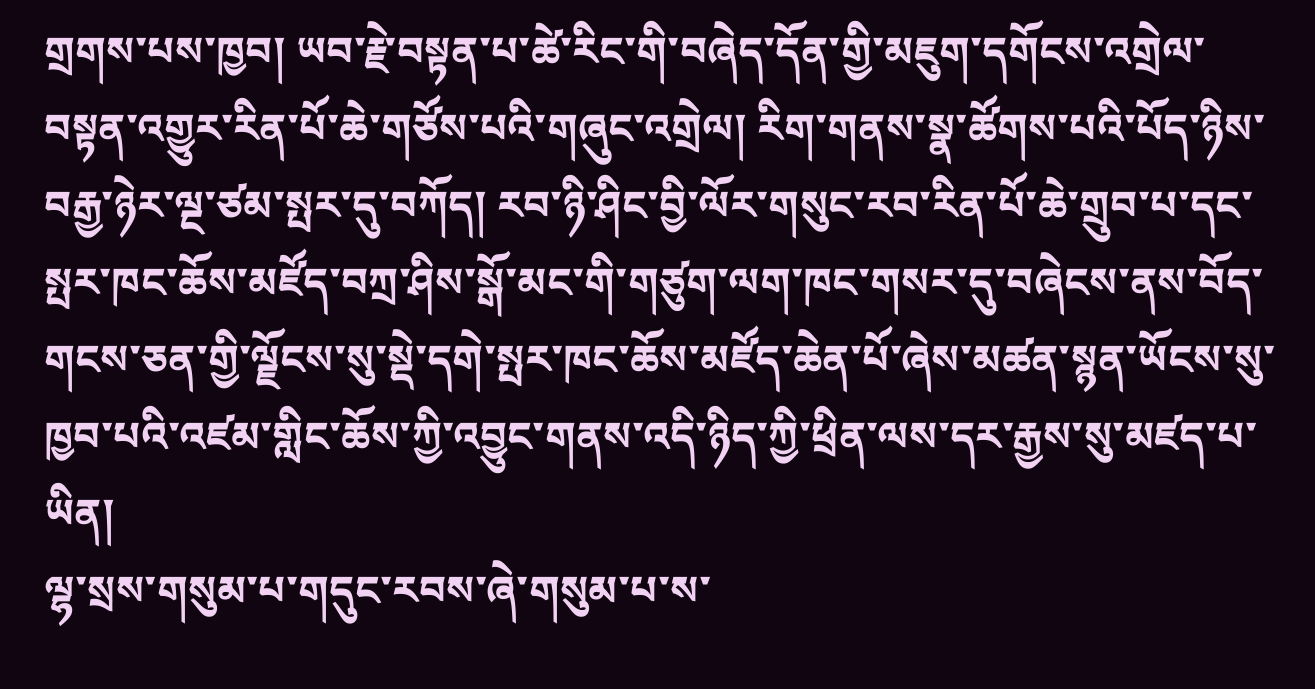གྲགས་པས་ཁྱབ། ཡབ་རྗེ་བསྟན་པ་ཚེ་རིང་གི་བཞེད་དོན་གྱི་མཇུག་དགོངས་འགྲེལ་བསྟན་འགྱུར་རིན་པོ་ཆེ་གཙོས་པའི་གཞུང་འགྲེལ། རིག་གནས་སྣ་ཚོགས་པའི་པོད་ཉིས་བརྒྱ་ཉེར་ལྔ་ཙམ་སྤར་དུ་བཀོད། རབ་ཉི་ཤིང་བྱི་ལོར་གསུང་རབ་རིན་པོ་ཆེ་གྲུབ་པ་དང་སྤར་ཁང་ཆོས་མཛོད་བཀྲ་ཤིས་སྒོ་མང་གི་གཙུག་ལག་ཁང་གསར་དུ་བཞེངས་ནས་བོད་གངས་ཅན་གྱི་ལྗོངས་སུ་སྡེ་དགེ་སྤར་ཁང་ཆོས་མཛོད་ཆེན་པོ་ཞེས་མཚན་སྙན་ཡོངས་སུ་ཁྱབ་པའི་འཛམ་གླིང་ཆོས་ཀྱི་འབྱུང་གནས་འདི་ཉིད་ཀྱི་ཕྲིན་ལས་དར་རྒྱས་སུ་མཛད་པ་ཡིན།
ལྷ་སྲས་གསུམ་པ་གདུང་རབས་ཞེ་གསུམ་པ་ས་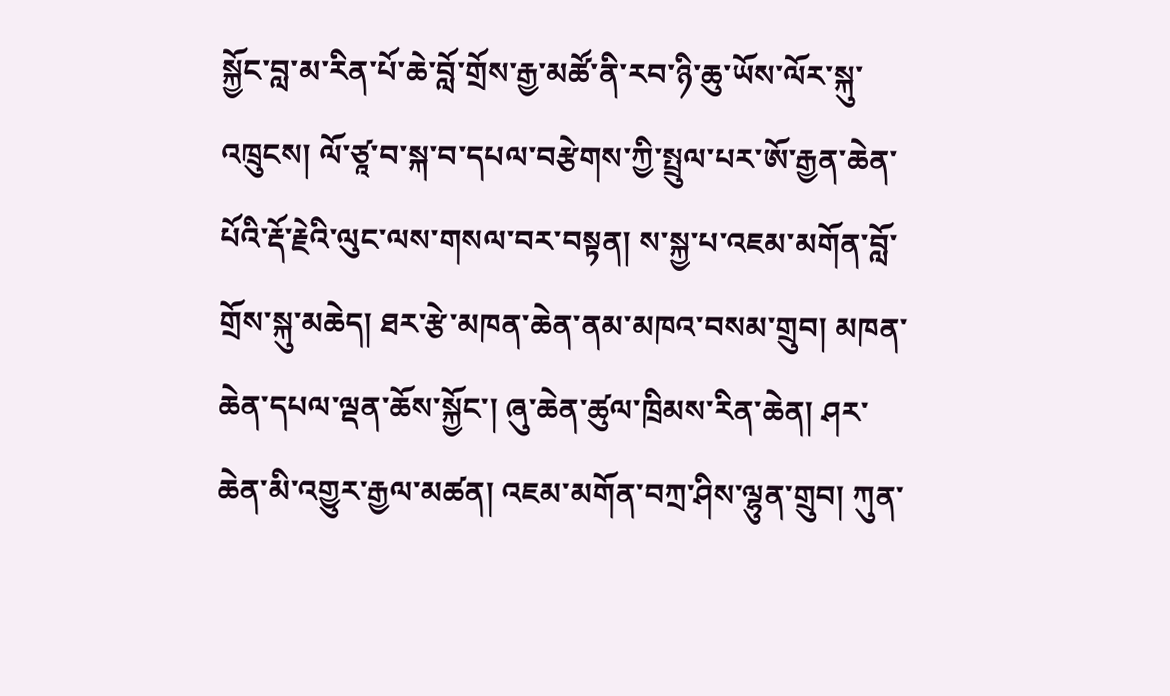སྐྱོང་བླ་མ་རིན་པོ་ཆེ་བློ་གྲོས་རྒྱ་མཚོ་ནི་རབ་ཉི་ཆུ་ཡོས་ལོར་སྐུ་འཁྲུངས། ལོ་ཙཱ་བ་སྐ་བ་དཔལ་བརྩེགས་ཀྱི་སྤྲུལ་པར་ཨོ་རྒྱན་ཆེན་པོའི་རྡོ་རྗེའི་ལུང་ལས་གསལ་བར་བསྟན། ས་སྐྱ་པ་འཇམ་མགོན་བློ་གྲོས་སྐུ་མཆེད། ཐར་རྩེ་མཁན་ཆེན་ནམ་མཁའ་བསམ་གྲུབ། མཁན་ཆེན་དཔལ་ལྡན་ཆོས་སྐྱོང་། ཞུ་ཆེན་ཚུལ་ཁྲིམས་རིན་ཆེན། ཤར་ཆེན་མི་འགྱུར་རྒྱལ་མཚན། འཇམ་མགོན་བཀྲ་ཤིས་ལྷུན་གྲུབ། ཀུན་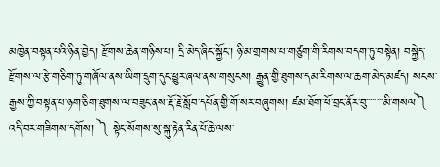མཁྱེན་བསྟན་པའི་ཉིན་བྱེད། རྫོགས་ཆེན་གཉིས་པ། དྲི་མེད་ཞིང་སྐྱོང་། ཉི་མ་གྲགས་པ་གཙུག་གི་རིགས་བདག་ཏུ་བསྟེན། བསྐྱེད་རྫོགས་ལ་རྩེ་གཅིག་ཏུ་གཞོལ་ནས་ཡིག་དྲུག་དུང་ཕྱུར་ཞལ་ནས་གསུངས། རྒྱུན་གྱི་ཐུགས་དམ་རིགས་ལ་ཆག་མེད་མཛད། སངས་རྒྱས་ཀྱི་བསྟན་པ་ཉག་ཅིག་ཐུགས་ལ་བཟུང་ནས་རྡོ་རྗེ་སློབ་དཔོན་གྱི་གོ་སར་བཞུགས། ཛམ་ཐོག་ཕོ་བྲང་ནོར་བུ་་་་་་་་མི་གསལ༽ འདི་བར་གཟིགས་དགོས། ༽ སྟེང་སོགས་སུ་སྐུ་རྟེན་རིན་པོ་ཆེ་ལས་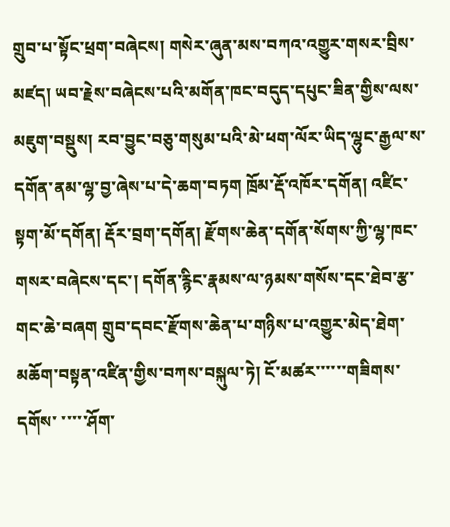གྲུབ་པ་སྟོང་ཕྲག་བཞེངས། གསེར་ཞུན་མས་བཀའ་འགྱུར་གསར་བྲིས་མཛད། ཡབ་རྗེས་བཞེངས་པའི་མགོན་ཁང་བདུད་དཔུང་ཟིན་གྱིས་ལས་མཇུག་བསྡུས། རབ་བྱུང་བཅུ་གསུམ་པའི་མེ་ཕག་ལོར་ཡིད་ལྷུང་རྒྱལ་ས་དགོན་ནམ་ལྷ་བྱ་ཞེས་པ་དེ་ཆག་བཏག ཁྲོམ་རྡོ་འཁོར་དགོན། འཛིང་སྟག་མོ་དགོན། རྡོར་བྲག་དགོན། རྫོགས་ཆེན་དགོན་སོགས་ཀྱི་ལྷ་ཁང་གསར་བཞེངས་དང་། དགོན་རྙིང་རྣམས་ལ་ཉམས་གསོས་དང་ཐེབ་རྩ་གང་ཆེ་བཞག གྲུབ་དབང་རྫོགས་ཆེན་པ་གཉིས་པ་འགྱུར་མེད་ཐེག་མཆོག་བསྟན་འཛིན་གྱིས་བཀས་བསྐུལ་ཏེ། ངོ་མཚར་་་་་་གཟིགས་དགོས་ ་་་་་ཤོག་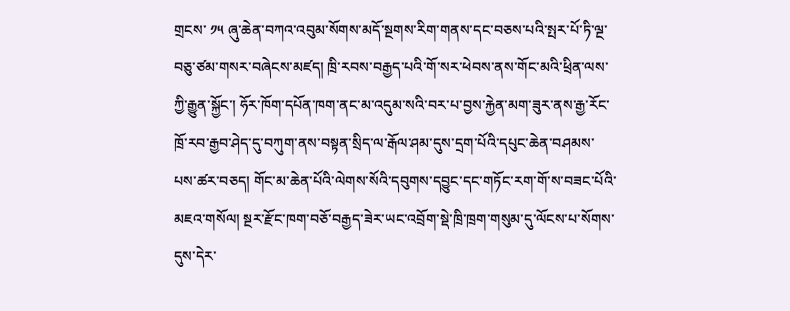གྲངས་ ༡༥ ཞུ་ཆེན་བཀའ་འབུམ་སོགས་མདོ་སྔགས་རིག་གནས་དང་བཅས་པའི་སྤར་པོ་ཏི་ལྔ་བཅུ་ཙམ་གསར་བཞེངས་མཛད། ཁྲི་རབས་བརྒྱད་པའི་གོ་སར་ཕེབས་ནས་གོང་མའི་ཕྲིན་ལས་ཀྱི་རྒྱུན་སྐྱོང་། ཧོར་ཁོག་དཔོན་ཁག་ནང་མ་འདུམ་སའི་བར་པ་བྱས་རྐྱེན་མག་ཟུར་ནས་རྒྱ་རོང་ཁྲོ་རབ་རྒྱབ་ཤེད་དུ་བཀུག་ནས་བསྟན་སྲིད་ལ་རྒོལ་ཤམ་དུས་དྲག་པོའི་དཔུང་ཆེན་བཤམས་པས་ཚར་བཅད། གོང་མ་ཆེན་པོའི་ལེགས་སོའི་དབུགས་དབྱུང་དང་གཏོང་རག་གོ་ས་བཟང་པོའི་མཇའ་གསོལ། སྔར་རྫོང་ཁག་བཅོ་བརྒྱད་ཟེར་ཡང་འབྲོག་སྡེ་ཁྲི་ཁྲག་གསུམ་དུ་ལོངས་པ་སོགས་དུས་དེར་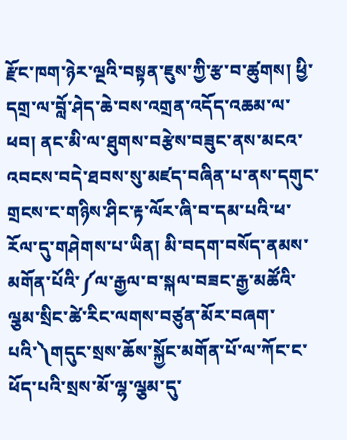རྫོང་ཁག་ཉེར་ལྔའི་བསྟན་ཇུས་ཀྱི་རྩ་བ་ཚུགས། ཕྱི་དགྲ་ལ་བློ་ཤེད་ཆེ་བས་འགྲན་འདོད་འཆམ་ལ་ཕབ། ནང་མི་ལ་ཐུགས་བརྩེས་བཟུང་ནས་མངའ་འབངས་བདེ་ཐབས་སུ་མཛད་བཞིན་པ་ནས་དགུང་གྲངས་ང་གཉིས་ཤིང་རྟ་ལོར་ཞི་བ་དམ་པའི་ཕ་རོལ་དུ་གཤེགས་པ་ཡིན། མི་བདག་བསོད་ནམས་མགོན་པོའི་༼ལ་རྒྱལ་བ་སྐལ་བཟང་རྒྱ་མཚོའི་ལྕམ་སྲིང་ཚེ་རིང་ལགས་བཙུན་མོར་བཞག་པའི་༽གདུང་སྲས་ཆོས་སྐྱོང་མགོན་པོ་ལ་ཀོང་ང་ཕོད་པའི་སྲས་མོ་ལྷ་ལྕམ་དུ་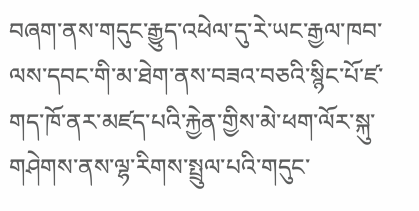བཞག་ནས་གདུང་རྒྱུད་འཕེལ་དུ་རེ་ཡང་རྒྱལ་ཁབ་ལས་དབང་གི་མ་ཐེག་ནས་བཟའ་བཅའི་སྙིང་པོ་ཛ་གད་ཁོ་ནར་མཛད་པའི་རྐྱེན་གྱིས་མེ་ཕག་ལོར་སྐུ་གཤེགས་ནས་ལྷ་རིགས་སྤྲུལ་པའི་གདུང་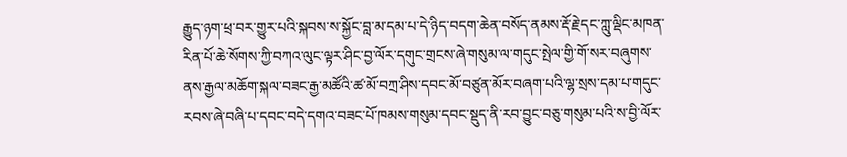རྒྱུད་ཉག་ཕྲ་བར་གྱུར་པའི་སྐབས་ས་སྐྱོང་བླ་མ་དམ་པ་དེ་ཉིད་བདག་ཆེན་བསོད་ནམས་རྡོ་རྗེ་དང་ཀླུ་ལྡིང་མཁན་རིན་པོ་ཆེ་སོགས་ཀྱི་བཀའ་ལུང་ལྟར་ཤིང་བྱ་ལོར་དགུང་གྲངས་ཞེ་གསུམ་ལ་གདུང་སྤེལ་གྱི་གོ་སར་བཞུགས་ནས་རྒྱལ་མཆོག་སྐལ་བཟང་རྒྱ་མཚོའི་ཚ་མོ་བཀྲ་ཤིས་དབང་མོ་བཙུན་མོར་བཞག་པའི་ལྷ་སྲས་དམ་པ་གདུང་རབས་ཞེ་བཞི་པ་དབང་བདེ་དགའ་བཟང་པོ་ཁམས་གསུམ་དབང་སྡུད་ནི་རབ་བྱུང་བཅུ་གསུམ་པའི་ས་བྱི་ལོར་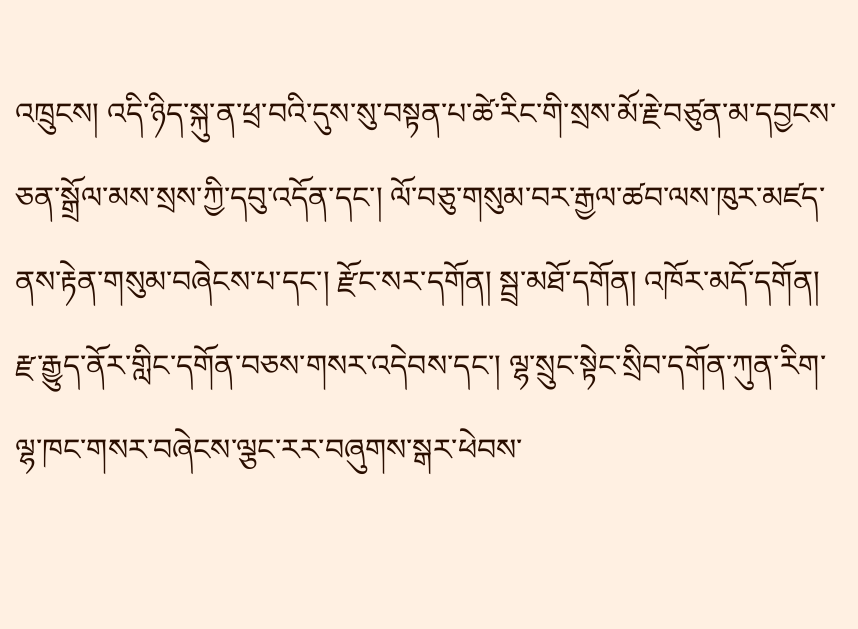འཁྲུངས། འདི་ཉིད་སྐུ་ན་ཕྲ་བའི་དུས་སུ་བསྟན་པ་ཚེ་རིང་གི་སྲས་མོ་རྗེ་བཙུན་མ་དབྱངས་ཅན་སྒྲོལ་མས་སྲས་ཀྱི་དབུ་འདོན་དང་། ལོ་བཅུ་གསུམ་བར་རྒྱལ་ཚབ་ལས་ཁུར་མཛད་ནས་རྟེན་གསུམ་བཞེངས་པ་དང་། རྫོང་སར་དགོན། སྦྲ་མཐོ་དགོན། འཁོར་མདོ་དགོན། རྫ་རྒྱུད་ནོར་གླིང་དགོན་བཅས་གསར་འདེབས་དང་། ལྷ་སྲུང་སྟེང་སྲིབ་དགོན་ཀུན་རིག་ལྷ་ཁང་གསར་བཞེངས་ལྕང་རར་བཞུགས་སྒར་ཕེབས་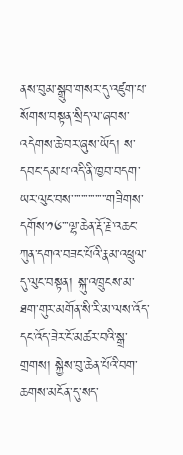ནས་བུམ་སྒྲུབ་གསར་དུ་འཛུག་པ་སོགས་བསྟན་སྲིད་ལ་ཞབས་འདེགས་ཆེ་བར་ཞུས་ཡོད། ས་དབང་དམ་པ་འདི་ནི་ཁྱབ་བདག་ཡར་ལུང་བས་་་་་་་་་་་་་་་གཟིགས་དགོས་༡༦་་་ལྷ་ཆེན་རྡོ་རྗེ་འཆང་ཀུན་དགའ་བཟང་པོའི་རྣམ་འཕྲུལ་དུ་ལུང་བསྟན། སྐུ་འཁྲུངས་མ་ཐག་གུར་མགོན་སི་རི་མ་ལས་འོད་དང་འོད་ཟེར་ངོ་མཚར་བའི་སྒྲ་གྲགས། སྐྱེས་བུ་ཆེན་པོའི་བག་ཆགས་མངོན་དུ་སད་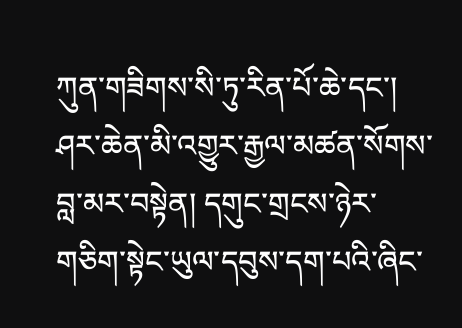ཀུན་གཟིགས་སི་ཏུ་རིན་པོ་ཆེ་དང་། ཤར་ཆེན་མི་འགྱུར་རྒྱལ་མཚན་སོགས་བླ་མར་བསྟེན། དགུང་གྲངས་ཉེར་གཅིག་སྟེང་ཡུལ་དབུས་དག་པའི་ཞིང་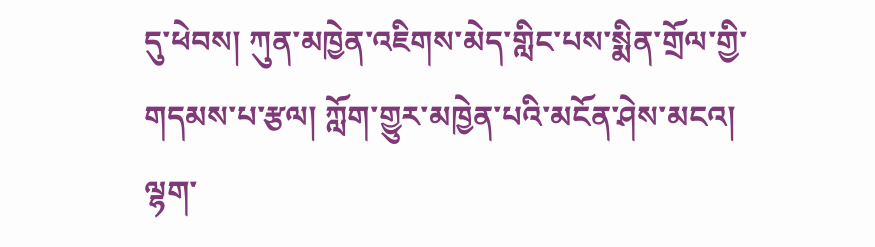དུ་ཕེབས། ཀུན་མཁྱེན་འཇིགས་མེད་གླིང་པས་སྨིན་གྲོལ་གྱི་གདམས་པ་རྩལ། ཀློག་གྱུར་མཁྱེན་པའི་མངོན་ཤེས་མངའ། ལྷག་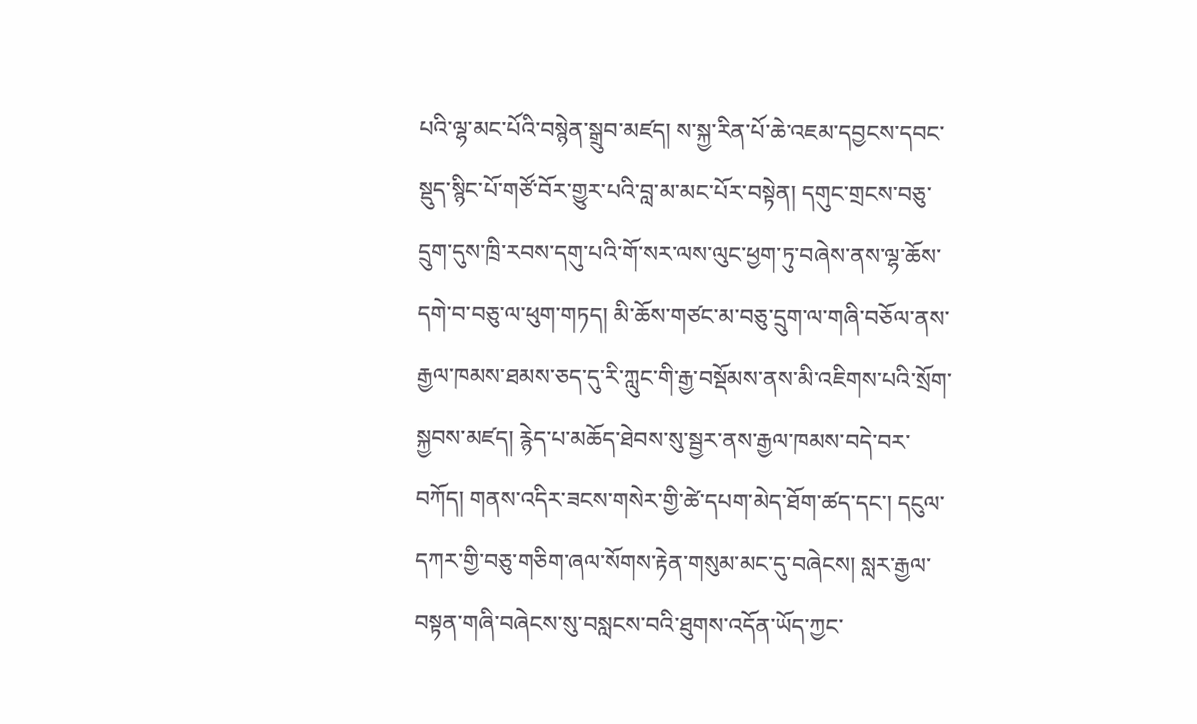པའི་ལྷ་མང་པོའི་བསྙེན་སྒྲུབ་མཛད། ས་སྐྱ་རིན་པོ་ཆེ་འཇམ་དབྱངས་དབང་སྡུད་སྙིང་པོ་གཙོ་བོར་གྱུར་པའི་བླ་མ་མང་པོར་བསྟེན། དགུང་གྲངས་བཅུ་དྲུག་དུས་ཁྲི་རབས་དགུ་པའི་གོ་སར་ལས་ལུང་ཕྱག་ཏུ་བཞེས་ནས་ལྷ་ཆོས་དགེ་བ་བཅུ་ལ་ཕུག་གཏད། མི་ཆོས་གཙང་མ་བཅུ་དྲུག་ལ་གཞི་བཅོལ་ནས་རྒྱལ་ཁམས་ཐམས་ཅད་དུ་རི་ཀླུང་གི་རྒྱ་བསྡོམས་ནས་མི་འཇིགས་པའི་སྲོག་སྐྱབས་མཛད། རྙེད་པ་མཆོད་ཐེབས་སུ་སྦྱར་ནས་རྒྱལ་ཁམས་བདེ་བར་བཀོད། གནས་འདིར་ཟངས་གསེར་གྱི་ཚེ་དཔག་མེད་ཐོག་ཚད་དང་། དངུལ་དཀར་གྱི་བཅུ་གཅིག་ཞལ་སོགས་རྟེན་གསུམ་མང་དུ་བཞེངས། སླར་རྒྱལ་བསྟན་གཞི་བཞེངས་སུ་བསླངས་བའི་ཐུགས་འདོན་ཡོད་ཀྱང་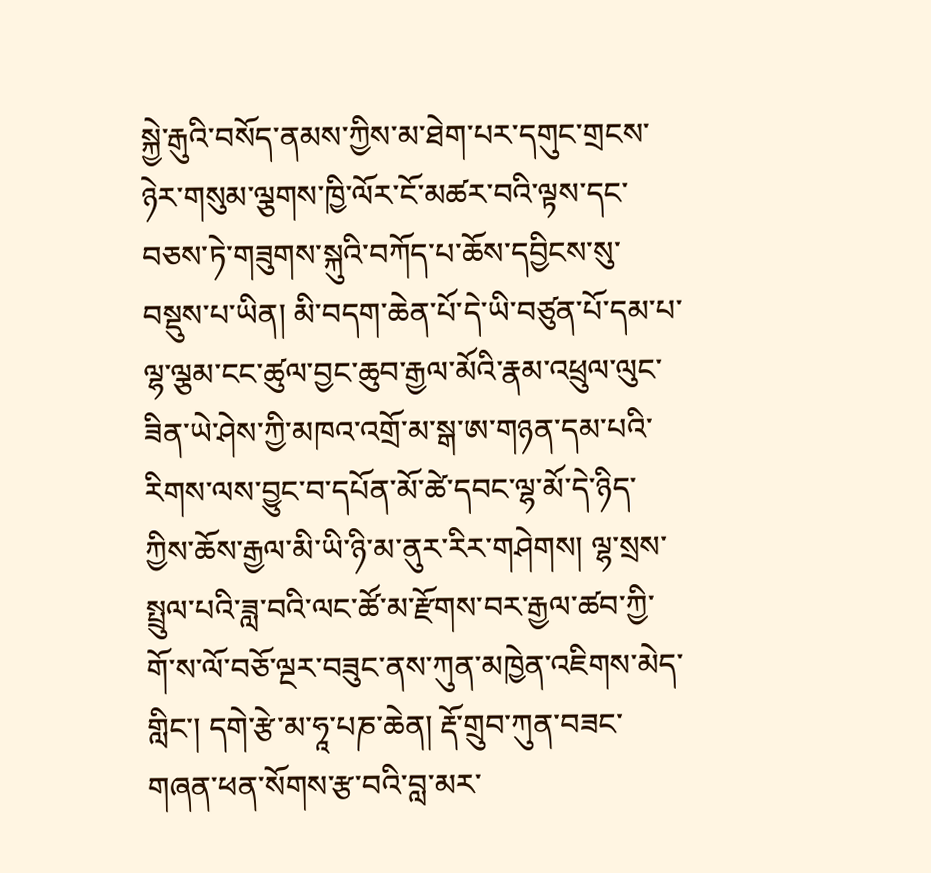སྐྱེ་རྒུའི་བསོད་ནམས་ཀྱིས་མ་ཐེག་པར་དགུང་གྲངས་ཉེར་གསུམ་ལྕགས་ཁྱི་ལོར་ངོ་མཚར་བའི་ལྟས་དང་བཅས་ཏེ་གཟུགས་སྐུའི་བཀོད་པ་ཆོས་དབྱིངས་སུ་བསྡུས་པ་ཡིན། མི་བདག་ཆེན་པོ་དེ་ཡི་བཙུན་པོ་དམ་པ་ལྷ་ལྕམ་ངང་ཚུལ་བྱང་ཆུབ་རྒྱལ་མོའི་རྣམ་འཕྲུལ་ལུང་ཟིན་ཡེ་ཤེས་ཀྱི་མཁའ་འགྲོ་མ་སྒ་ཨ་གཉན་དམ་པའི་རིགས་ལས་བྱུང་བ་དཔོན་མོ་ཚེ་དབང་ལྷ་མོ་དེ་ཉིད་ཀྱིས་ཆོས་རྒྱལ་མི་ཡི་ཉི་མ་ནུར་རིར་གཤེགས། ལྷ་སྲས་སྤྲུལ་པའི་ཟླ་བའི་ལང་ཚོ་མ་རྫོགས་བར་རྒྱལ་ཚབ་ཀྱི་གོ་ས་ལོ་བཅོ་ལྔར་བཟུང་ནས་ཀུན་མཁྱེན་འཇིགས་མེད་གླིང་། དགེ་རྩེ་མ་ཧཱ་པཎ་ཆེན། རྡོ་གྲུབ་ཀུན་བཟང་གཞན་ཕན་སོགས་རྩ་བའི་བླ་མར་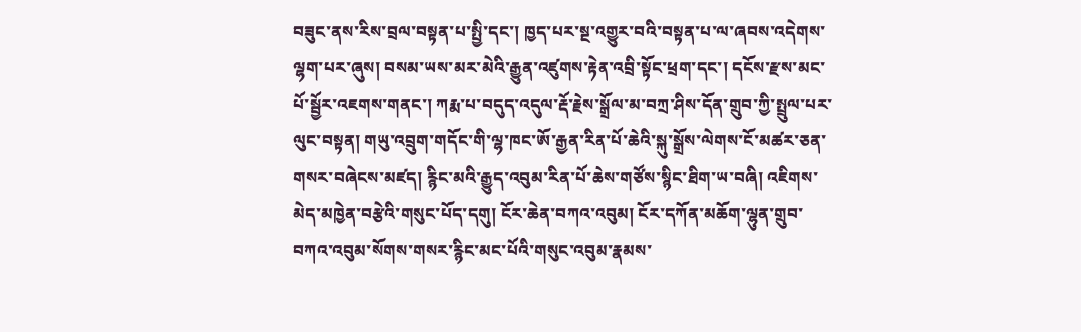བཟུང་ནས་རིས་བྲལ་བསྟན་པ་སྤྱི་དང་། ཁྱད་པར་སྔ་འགྱུར་བའི་བསྟན་པ་ལ་ཞབས་འདེགས་ལྷག་པར་ཞུས། བསམ་ཡས་མར་མེའི་རྒྱུན་འཛུགས་རྟེན་འབྲི་སྟོང་ཕྲག་དང་། དངོས་རྫས་མང་པོ་སྦྱོར་འཇགས་གནང་། ཀརྨ་པ་བདུད་འདུལ་རྡོ་རྗེས་སྒྲོལ་མ་བཀྲ་ཤིས་དོན་གྲུབ་ཀྱི་སྤྲུལ་པར་ལུང་བསྟན། གཡུ་འབྲུག་གདོང་གི་ལྷ་ཁང་ཨོ་རྒྱན་རིན་པོ་ཆེའི་སྐུ་སྒྲོས་ལེགས་ངོ་མཚར་ཅན་གསར་བཞེངས་མཛད། རྙིང་མའི་རྒྱུད་འབུམ་རིན་པོ་ཆེས་གཙོས་སྙིང་ཐིག་ཡ་བཞི། འཇིགས་མེད་མཁྱེན་བརྩེའི་གསུང་པོད་དགུ། ངོར་ཆེན་བཀའ་འབུམ། ངོར་དཀོན་མཆོག་ལྷུན་གྲུབ་བཀའ་འབུམ་སོགས་གསར་རྙིང་མང་པོའི་གསུང་འབུམ་རྣམས་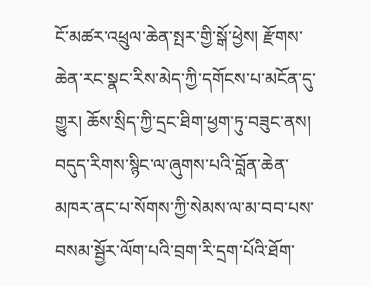ངོ་མཚར་འཕྲུལ་ཆེན་སྤར་གྱི་སྒོ་ཕྱེས། རྫོགས་ཆེན་རང་སྣང་རིས་མེད་ཀྱི་དགོངས་པ་མངོན་དུ་གྱུར། ཆོས་སྲིད་ཀྱི་དྲང་ཐིག་ཕྱག་ཏུ་བཟུང་ནས། བདུད་རིགས་སྙིང་ལ་ཞུགས་པའི་བློན་ཆེན་མཁར་ནང་པ་སོགས་ཀྱི་སེམས་ལ་མ་བབ་པས་བསམ་སྦྱོར་ལོག་པའི་བྲག་རི་དྲག་པོའི་ཐོག་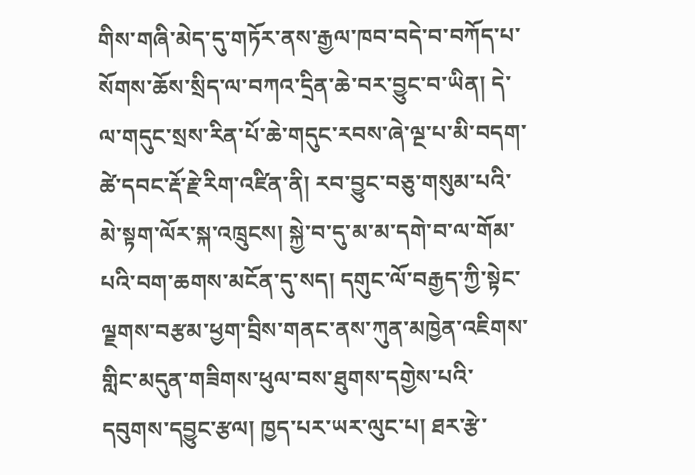གིས་གཞི་མེད་དུ་གཏོར་ནས་རྒྱལ་ཁབ་བདེ་བ་བཀོད་པ་སོགས་ཆོས་སྲིད་ལ་བཀའ་དྲིན་ཆེ་བར་བྱུང་བ་ཡིན། དེ་ལ་གདུང་སྲས་རིན་པོ་ཆེ་གདུང་རབས་ཞེ་ལྔ་པ་མི་བདག་ཚེ་དབང་རྡོ་རྗེ་རིག་འཛིན་ནི། རབ་བྱུང་བཅུ་གསུམ་པའི་མེ་སྟག་ལོར་སྐ་འཁྲུངས། སྐྱེ་བ་དུ་མ་མ་དགེ་བ་ལ་གོམ་པའི་བག་ཆགས་མངོན་དུ་སད། དགུང་ལོ་བརྒྱད་ཀྱི་སྟེང་ལྗགས་བརྩམ་ཕྱག་བྲིས་གནང་ནས་ཀུན་མཁྱེན་འཇིགས་གླིང་མདུན་གཟིགས་ཕུལ་བས་ཐུགས་དགྱེས་པའི་དབུགས་དབྱུང་རྩལ། ཁྱད་པར་ཡར་ལུང་པ། ཐར་རྩེ་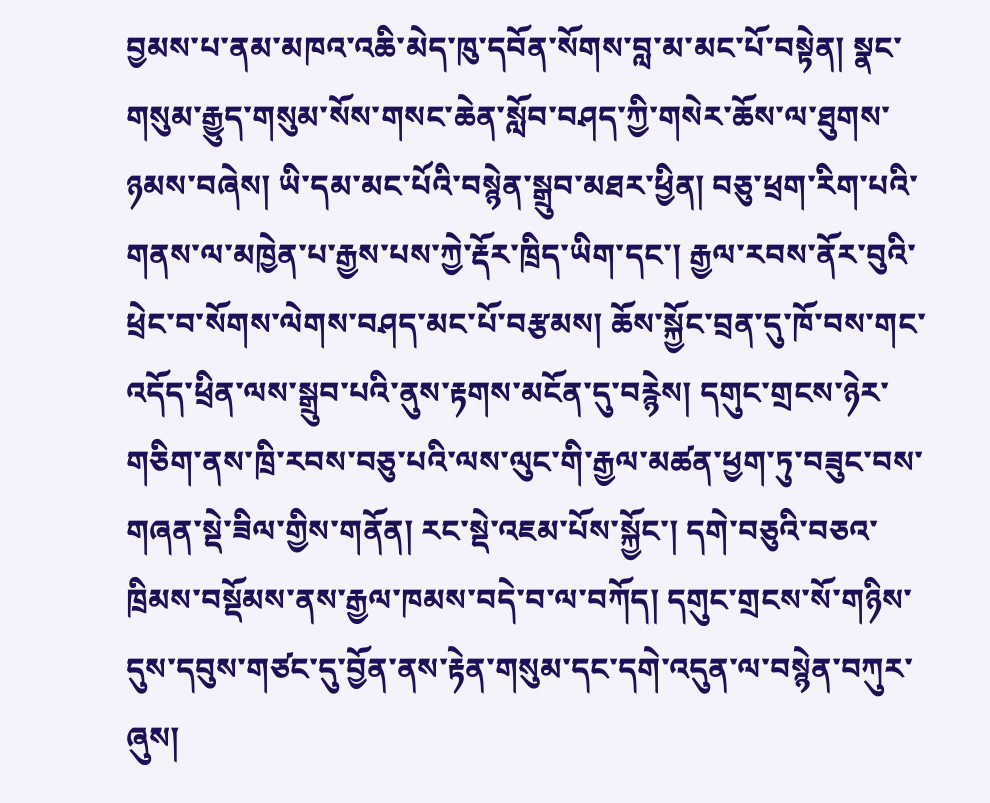བྱམས་པ་ནམ་མཁའ་འཆི་མེད་ཁུ་དབོན་སོགས་བླ་མ་མང་པོ་བསྟེན། སྣང་གསུམ་རྒྱུད་གསུམ་སོས་གསང་ཆེན་སློབ་བཤད་ཀྱི་གསེར་ཆོས་ལ་ཐུགས་ཉམས་བཞེས། ཡི་དམ་མང་པོའི་བསྙེན་སྒྲུབ་མཐར་ཕྱིན། བཅུ་ཕྲག་རིག་པའི་གནས་ལ་མཁྱེན་པ་རྒྱས་པས་ཀྱེ་རྡོར་ཁྲིད་ཡིག་དང་། རྒྱལ་རབས་ནོར་བུའི་ཕྲེང་བ་སོགས་ལེགས་བཤད་མང་པོ་བརྩམས། ཆོས་སྐྱོང་བྲན་དུ་ཁོ་བས་གང་འདོད་ཕྲིན་ལས་སྒྲུབ་པའི་ནུས་རྟགས་མངོན་དུ་བརྙེས། དགུང་གྲངས་ཉེར་གཅིག་ནས་ཁྲི་རབས་བཅུ་པའི་ལས་ལུང་གི་རྒྱལ་མཚན་ཕྱག་ཏུ་བཟུང་བས་གཞན་སྡེ་ཟིལ་གྱིས་གནོན། རང་སྡེ་འཇམ་པོས་སྐྱོང་། དགེ་བཅུའི་བཅའ་ཁྲིམས་བསྡོམས་ནས་རྒྱལ་ཁམས་བདེ་བ་ལ་བཀོད། དགུང་གྲངས་སོ་གཉིས་དུས་དབུས་གཙང་དུ་བྱོན་ནས་རྟེན་གསུམ་དང་དགེ་འདུན་ལ་བསྙེན་བཀུར་ཞུས།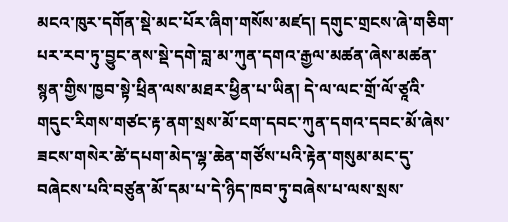མངའ་ཁུར་དགོན་སྡེ་མང་པོར་ཞིག་གསོས་མཛད། དགུང་གྲངས་ཞེ་གཅིག་པར་རབ་ཏུ་བྱུང་ནས་སྡེ་དགེ་བླ་མ་ཀུན་དགའ་རྒྱལ་མཚན་ཞེས་མཚན་སྙན་གྱིས་ཁྱབ་སྟེ་ཕྲིན་ལས་མཐར་ཕྱིན་པ་ཡིན། དེ་ལ་ལང་གྲོ་ལོ་ཙཱའི་གདུང་རིགས་གཙང་རྟ་ནག་སྲས་མོ་ངག་དབང་ཀུན་དགའ་དབང་མོ་ཞེས་ཟངས་གསེར་ཚེ་དཔག་མེད་ལྷ་ཆེན་གཙོས་པའི་རྟེན་གསུམ་མང་དུ་བཞེངས་པའི་བཙུན་མོ་དམ་པ་དེ་ཉིད་ཁབ་ཏུ་བཞེས་པ་ལས་སྲས་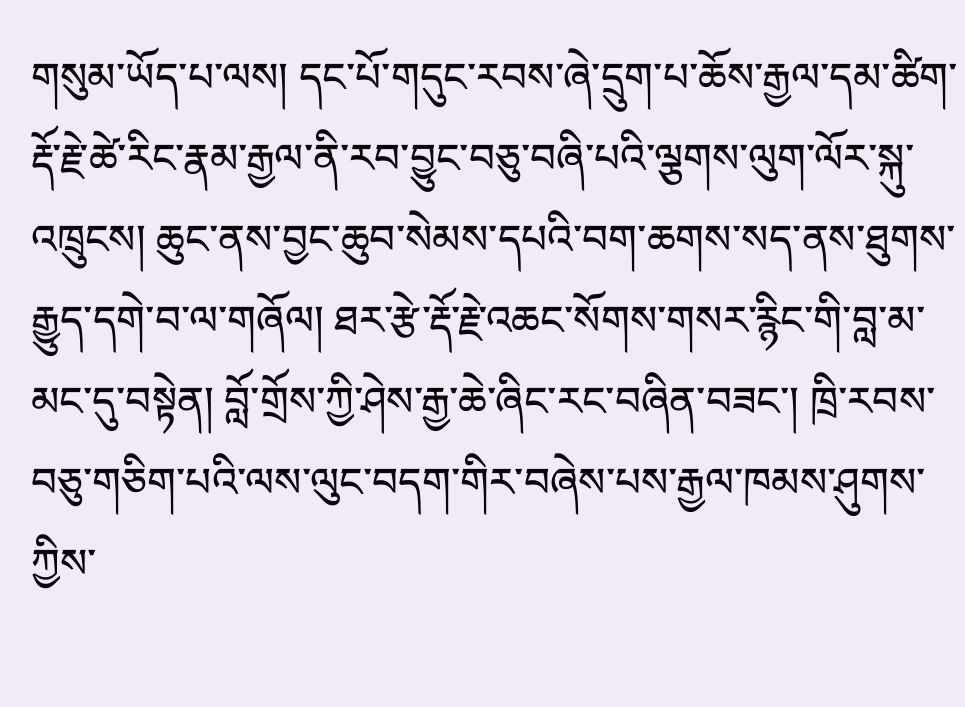གསུམ་ཡོད་པ་ལས། དང་པོ་གདུང་རབས་ཞེ་དྲུག་པ་ཆོས་རྒྱལ་དམ་ཚིག་རྡོ་རྗེ་ཚེ་རིང་རྣམ་རྒྱལ་ནི་རབ་བྱུང་བཅུ་བཞི་པའི་ལྕགས་ལུག་ལོར་སྐུ་འཁྲུངས། ཆུང་ནས་བྱང་ཆུབ་སེམས་དཔའི་བག་ཆགས་སད་ནས་ཐུགས་རྒྱུད་དགེ་བ་ལ་གཞོལ། ཐར་རྩེ་རྡོ་རྗེ་འཆང་སོགས་གསར་རྙིང་གི་བླ་མ་མང་དུ་བསྟེན། བློ་གྲོས་ཀྱི་ཤེས་རྒྱ་ཆེ་ཞིང་རང་བཞིན་བཟང་། ཁྲི་རབས་བཅུ་གཅིག་པའི་ལས་ལུང་བདག་གིར་བཞེས་པས་རྒྱལ་ཁམས་ཤུགས་ཀྱིས་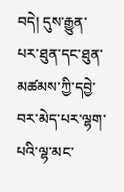བདེ། དུས་རྒྱུན་པར་ཐུན་དང་ཐུན་མཚམས་ཀྱི་དབྱེ་བར་མེད་པར་ལྷག་པའི་ལྷ་མང་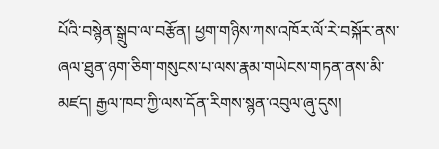པོའི་བསྙེན་སྒྲུབ་ལ་བརྩོན། ཕྱག་གཉིས་ཀས་འཁོར་ལོ་རེ་བསྐོར་ནས་ཞལ་ཐུན་ཉག་ཅིག་གསུངས་པ་ལས་རྣམ་གཡེངས་གཏན་ནས་མི་མཛད། རྒྱལ་ཁབ་ཀྱི་ལས་དོན་རིགས་སྙན་འབུལ་ཞུ་དུས།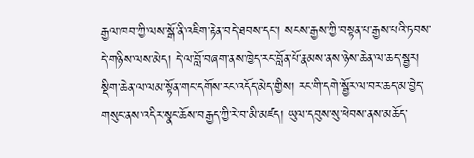རྒྱལ་ཁབ་ཀྱི་ལས་སྒོ་ནི་འཇིག་རྟེན་བདེ་ཐབས་དང་། སངས་རྒྱས་ཀྱི་བསྟན་པ་རྒྱས་པའི་ཏབས་དེ་གཉིས་ལས་མེད། དེ་ལ་བློ་བཞག་ནས་ཁྱེད་རང་བློན་པོ་རྣམས་ནས་ཉེས་ཆེན་ལ་ཆད་སྦྱར། སྡིག་ཆེན་ལ་ལམ་སྟོན་གང་དགོས་རང་འདོད་མེད་གྱིས། རང་གི་དགེ་སྦྱོར་ལ་བར་ཆད་མ་བྱེད་གསུང་ནས་འདིར་སྣང་ཆོས་བརྒྱད་ཀྱི་རེ་བ་མི་མཛད། ཡུལ་དབུས་སུ་ཕེབས་ནས་མཆོད་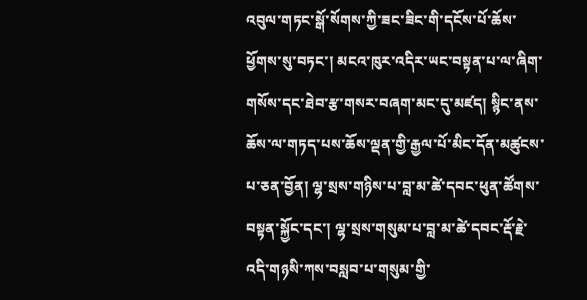འབུལ་གཏང་སྒོ་སོགས་ཀྱི་ཟང་ཟིང་གི་དངོས་པོ་ཆོས་ཕྱོགས་སུ་བཏང་། མངའ་ཁུར་འདིར་ཡང་བསྟན་པ་ལ་ཞིག་གསོས་དང་ཐེབ་རྩ་གསར་བཞག་མང་དུ་མཛད། སྙིང་ནས་ཆོས་ལ་གཏད་པས་ཆོས་ལྡན་གྱི་རྒྱལ་པོ་མིང་དོན་མཚུངས་པ་ཅན་བྱོན། ལྷ་སྲས་གཉིས་པ་བླ་མ་ཚེ་དབང་ཕུན་ཚོགས་བསྟན་སྐྱོང་དང་། ལྷ་སྲས་གསུམ་པ་བླ་མ་ཚེ་དབང་རྡོ་རྗེ་འདི་གཉསི་ཀས་བསླབ་པ་གསུམ་གྱི་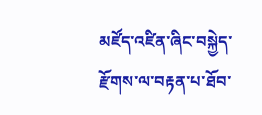མཛོད་འཛིན་ཞིང་བསྐྱེད་རྫོགས་ལ་བརྟན་པ་ཐོབ་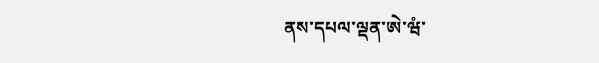ནས་དཔལ་ལྡན་ཨེ་ཝཾ་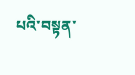པའི་བསྟན་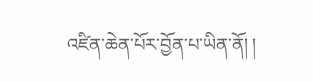འཛིན་ཆེན་པོར་བྱོན་པ་ཡིན་ནོ། །